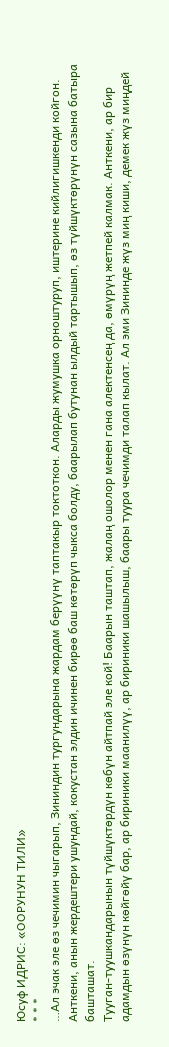Юсуф ИДРИС: «ООРУНУН ТИЛИ»
* * *
…Ал эчак эле өз чечимин чыгарып, Зининдин тургундарына жардам берүүнү таптакыр токтоткон. Аларды жумушка орноштуруп, иштерине кийлигишкенди койгон. Анткени, анын жердештери ушундай, кокустан элдин ичинен бирөө баш көтөрүп чыкса болду, баарылап бутунан ылдый тартышып, өз түйшүктөрүнүн сазына батыра башташат.
Тууган-туушкандарынын түйшүктөрдүн көбүн айтпай эле кой! Баарын таштап, жалаң ошолор менен гана алектенсең да, өмүрүң жетпей калмак. Анткени, ар бир адамдын өзүнүн көйгөйү бар, ар бириники маанилүү, ар бириники шашылыш, баары туура чечимди талап кылат. Ал эми Зининде жүз миң киши, демек жүз миңдей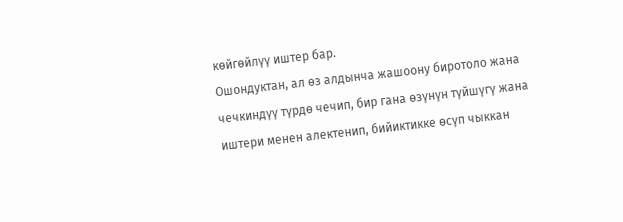көйгөйлүү иштер бар.
Ошондуктан, ал өз алдынча жашоону биротоло жана чечкиндүү түрдө чечип, бир гана өзүнүн түйшүгү жана иштери менен алектенип, бийиктикке өсүп чыккан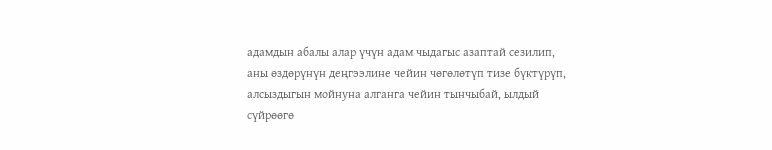адамдын абалы алар үчүн адам чыдагыс азаптай сезилип, аны өздөрүнүн деңгээлине чейин чөгөлөтүп тизе бүктүрүп, алсыздыгын мойнуна алганга чейин тынчыбай, ылдый сүйрөөгө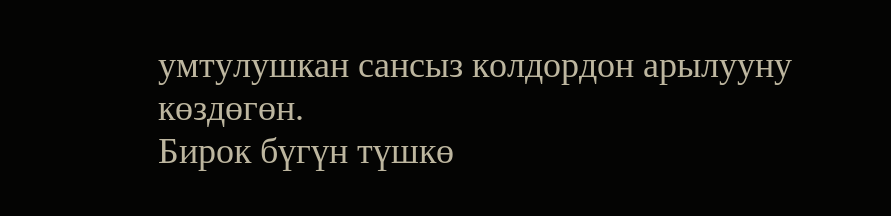умтулушкан сансыз колдордон арылууну көздөгөн.
Бирок бүгүн түшкө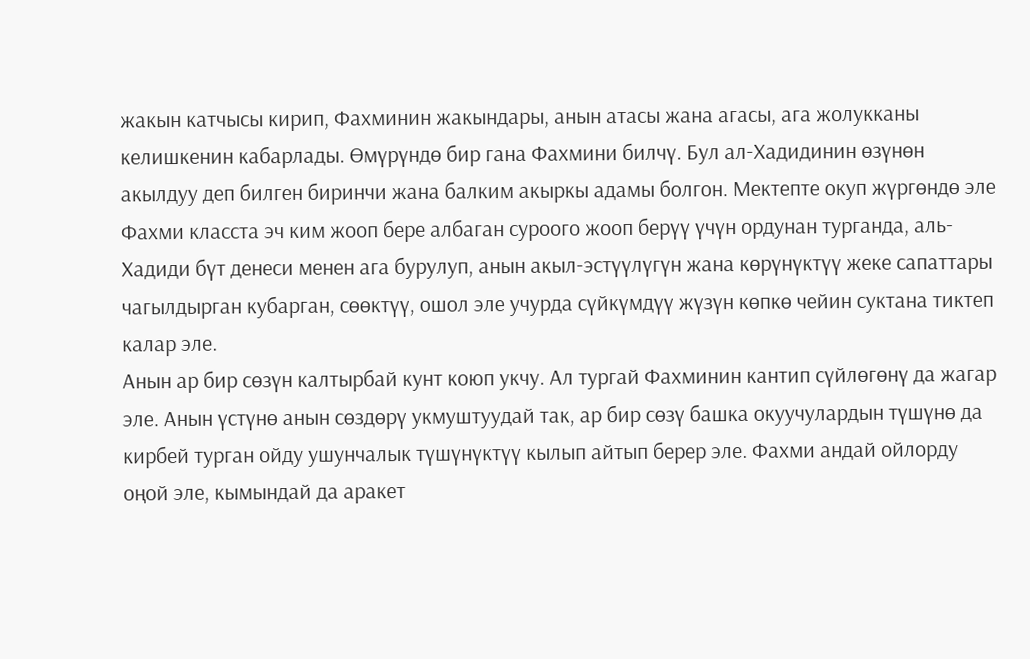жакын катчысы кирип, Фахминин жакындары, анын атасы жана агасы, ага жолукканы келишкенин кабарлады. Өмүрүндө бир гана Фахмини билчү. Бул ал-Хадидинин өзүнөн акылдуу деп билген биринчи жана балким акыркы адамы болгон. Мектепте окуп жүргөндө эле Фахми класста эч ким жооп бере албаган суроого жооп берүү үчүн ордунан турганда, аль-Хадиди бүт денеси менен ага бурулуп, анын акыл-эстүүлүгүн жана көрүнүктүү жеке сапаттары чагылдырган кубарган, сөөктүү, ошол эле учурда сүйкүмдүү жүзүн көпкө чейин суктана тиктеп калар эле.
Анын ар бир сөзүн калтырбай кунт коюп укчу. Ал тургай Фахминин кантип сүйлөгөнү да жагар эле. Анын үстүнө анын сөздөрү укмуштуудай так, ар бир сөзү башка окуучулардын түшүнө да кирбей турган ойду ушунчалык түшүнүктүү кылып айтып берер эле. Фахми андай ойлорду оңой эле, кымындай да аракет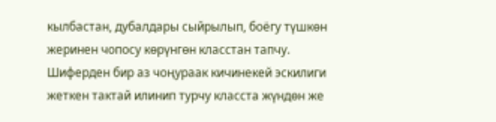кылбастан, дубалдары сыйрылып, боёгу түшкөн жеринен чопосу көрүнгөн класстан тапчу.
Шиферден бир аз чоңураак кичинекей эскилиги жеткен тактай илинип турчу класста жүндөн же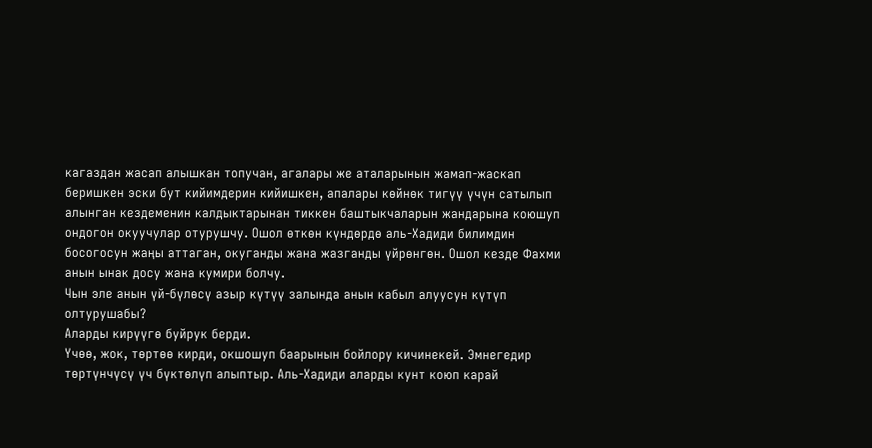кагаздан жасап алышкан топучан, агалары же аталарынын жамап-жаскап беришкен эски бут кийимдерин кийишкен, апалары көйнөк тигүү үчүн сатылып алынган кездеменин калдыктарынан тиккен баштыкчаларын жандарына коюшуп ондогон окуучулар отурушчу. Ошол өткөн күндөрдө аль-Хадиди билимдин босогосун жаңы аттаган, окуганды жана жазганды үйрөнгөн. Ошол кезде Фахми анын ынак досу жана кумири болчу.
Чын эле анын үй-бүлөсү азыр күтүү залында анын кабыл алуусун күтүп олтурушабы?
Аларды кирүүгө буйрук берди.
Үчөө, жок, төртөө кирди, окшошуп баарынын бойлору кичинекей. Эмнегедир төртүнчүсү үч бүктөлүп алыптыр. Аль-Хадиди аларды кунт коюп карай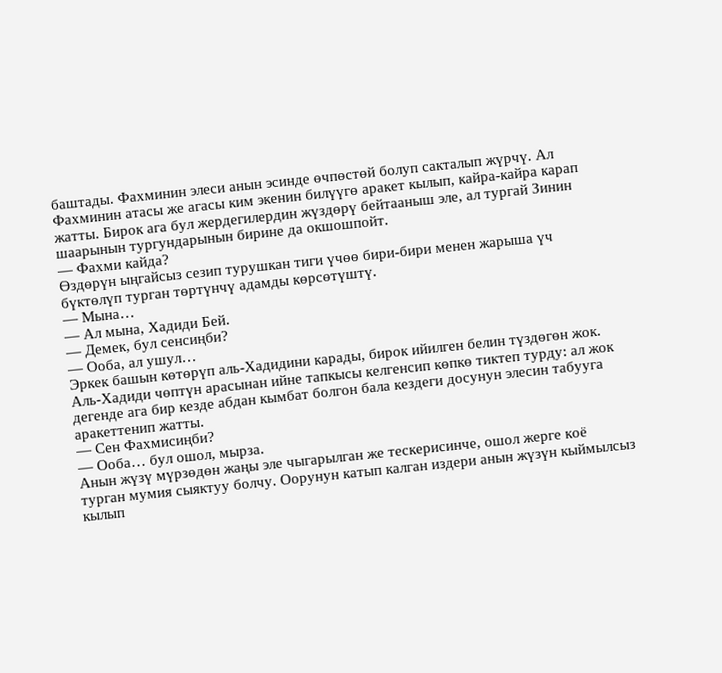баштады. Фахминин элеси анын эсинде өчпөстөй болуп сакталып жүрчү. Ал Фахминин атасы же агасы ким экенин билүүгө аракет кылып, кайра-кайра карап жатты. Бирок ага бул жердегилердин жүздөрү бейтааныш эле, ал тургай Зинин шаарынын тургундарынын бирине да окшошпойт.
— Фахми кайда?
Өздөрүн ыңгайсыз сезип турушкан тиги үчөө бири-бири менен жарыша үч бүктөлүп турган төртүнчү адамды көрсөтүштү.
— Мына…
— Ал мына, Хадиди Бей.
— Демек, бул сенсиңби?
— Ооба, ал ушул…
Эркек башын көтөрүп аль-Хадидини карады, бирок ийилген белин түздөгөн жок. Аль-Хадиди чөптүн арасынан ийне тапкысы келгенсип көпкө тиктеп турду: ал жок дегенде ага бир кезде абдан кымбат болгон бала кездеги досунун элесин табууга аракеттенип жатты.
— Сен Фахмисиңби?
— Ооба… бул ошол, мырза.
Анын жүзү мүрзөдөн жаңы эле чыгарылган же тескерисинче, ошол жерге коё турган мумия сыяктуу болчу. Оорунун катып калган издери анын жүзүн кыймылсыз кылып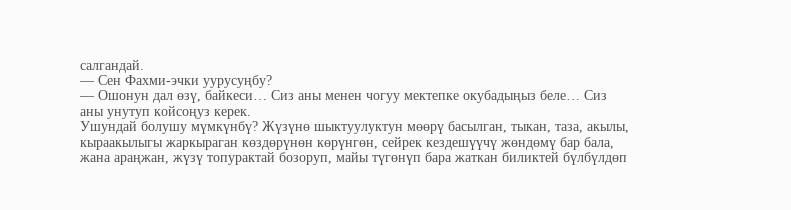салгандай.
— Сен Фахми-эчки уурусуңбу?
— Ошонун дал өзү, байкеси… Сиз аны менен чогуу мектепке окубадыңыз беле… Сиз аны унутуп койсоңуз керек.
Ушундай болушу мүмкүнбү? Жүзүнө шыктуулуктун мөөрү басылган, тыкан, таза, акылы, кыраакылыгы жаркыраган көздөрүнөн көрүнгөн, сейрек кездешүүчү жөндөмү бар бала, жана араңжан, жүзү топурактай бозоруп, майы түгөнүп бара жаткан биликтей бүлбүлдөп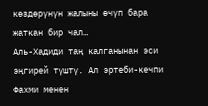көздөрүнүн жалыны өчүп бара жаткан бир чал…
Аль-Хадиди таң калганынан эси эңгирей түштү. Ал эртеби-кечпи Фахми менен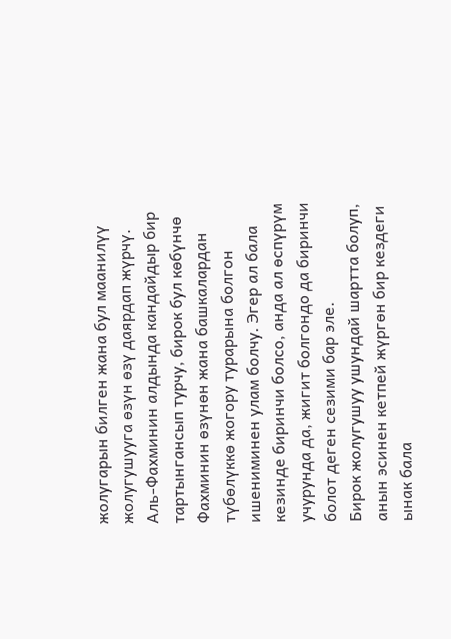жолугарын билген жана бул маанилүү жолугушууга өзүн өзү даярдап жүрчү.
Аль-Фахминин алдында кандайдыр бир тартынгансып турчу, бирок бул көбүнчө Фахминин өзүнөн жана башкалардан түбөлүккө жогору турарына болгон ишениминен улам болчу. Эгер ал бала кезинде биринчи болсо, анда ал өспүрүм учурунда да, жигит болгондо да биринчи болот деген сезими бар эле.
Бирок жолугушуу ушундай шартта болуп, анын эсинен кетпей жүргөн бир кездеги ынак бала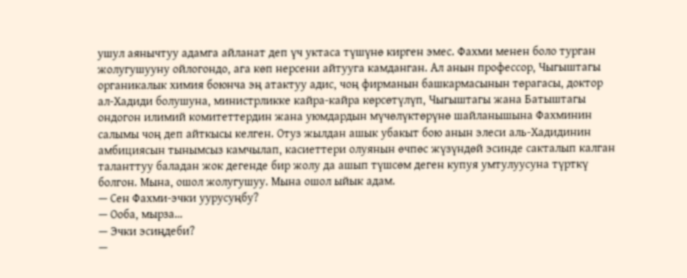ушул аянычтуу адамга айланат деп үч уктаса түшүнө кирген эмес. Фахми менен боло турган жолугушууну ойлогондо, ага көп нерсени айтууга камданган. Ал анын профессор, Чыгыштагы органикалык химия боюнча эң атактуу адис, чоң фирманын башкармасынын төрагасы, доктор ал-Хадиди болушуна, министрликке кайра-кайра көрсөтүлүп, Чыгыштагы жана Батыштагы ондогон илимий комитеттердин жана уюмдардын мүчөлүктөрүнө шайланышына Фахминин салымы чоң деп айткысы келген. Отуз жылдан ашык убакыт бою анын элеси аль-Хадидинин амбициясын тынымсыз камчылап, касиеттери олуянын өчпөс жүзүндөй эсинде сакталып калган таланттуу баладан жок дегенде бир жолу да ашып түшсөм деген купуя умтулуусуна түрткү болгон. Мына, ошол жолугушуу. Мына ошол ыйык адам.
— Сен Фахми-эчки уурусуңбу?
— Ооба, мырза…
— Эчки эсиңдеби?
—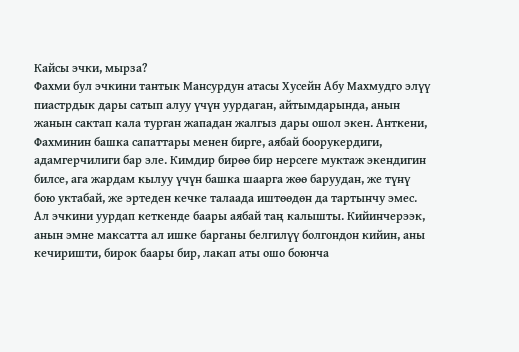Кайсы эчки, мырза?
Фахми бул эчкини тантык Мансурдун атасы Хусейн Абу Махмудго элүү пиастрдык дары сатып алуу үчүн уурдаган, айтымдарында, анын жанын сактап кала турган жападан жалгыз дары ошол экен. Анткени, Фахминин башка сапаттары менен бирге, аябай боорукердиги, адамгерчилиги бар эле. Кимдир бирөө бир нерсеге муктаж экендигин билсе, ага жардам кылуу үчүн башка шаарга жөө баруудан, же түнү бою уктабай, же эртеден кечке талаада иштөөдөн да тартынчу эмес. Ал эчкини уурдап кеткенде баары аябай таң калышты. Кийинчерээк, анын эмне максатта ал ишке барганы белгилүү болгондон кийин, аны кечиришти, бирок баары бир, лакап аты ошо боюнча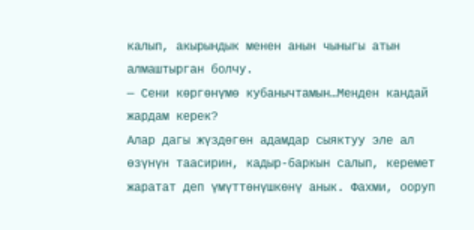калып, акырындык менен анын чыныгы атын алмаштырган болчу.
— Сени көргөнүмө кубанычтамын…Менден кандай жардам керек?
Алар дагы жүздөгөн адамдар сыяктуу эле ал өзүнүн таасирин, кадыр-баркын салып, керемет жаратат деп үмүттөнүшкөнү анык. Фахми, ооруп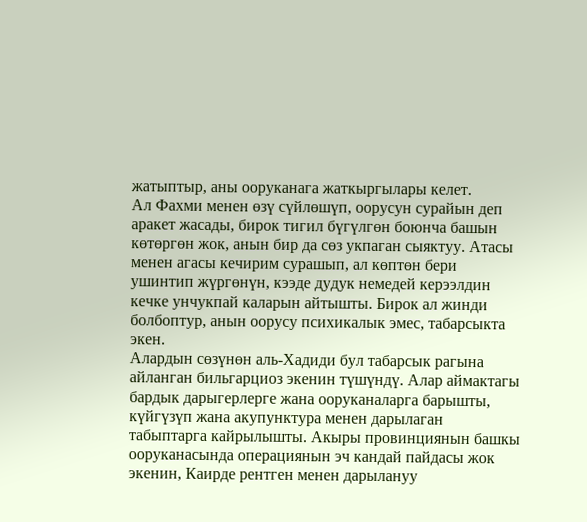жатыптыр, аны ооруканага жаткыргылары келет.
Ал Фахми менен өзү сүйлөшүп, оорусун сурайын деп аракет жасады, бирок тигил бүгүлгөн боюнча башын көтөргөн жок, анын бир да сөз укпаган сыяктуу. Атасы менен агасы кечирим сурашып, ал көптөн бери ушинтип жүргөнүн, кээде дудук немедей керээлдин кечке унчукпай каларын айтышты. Бирок ал жинди болбоптур, анын оорусу психикалык эмес, табарсыкта экен.
Алардын сөзүнөн аль-Хадиди бул табарсык рагына айланган бильгарциоз экенин түшүндү. Алар аймактагы бардык дарыгерлерге жана ооруканаларга барышты, күйгүзүп жана акупунктура менен дарылаган табыптарга кайрылышты. Акыры провинциянын башкы ооруканасында операциянын эч кандай пайдасы жок экенин, Каирде рентген менен дарылануу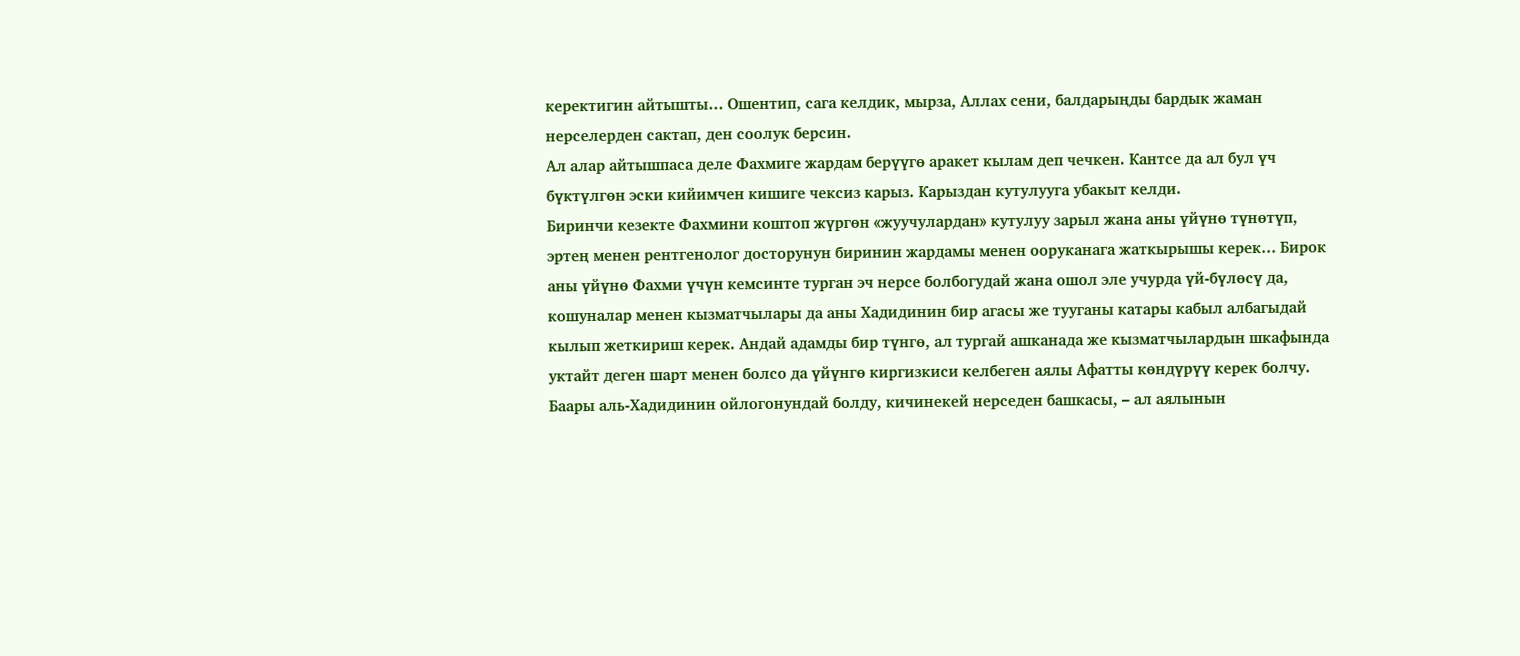керектигин айтышты… Ошентип, сага келдик, мырза, Аллах сени, балдарыңды бардык жаман нерселерден сактап, ден соолук берсин.
Ал алар айтышпаса деле Фахмиге жардам берүүгө аракет кылам деп чечкен. Кантсе да ал бул үч бүктүлгөн эски кийимчен кишиге чексиз карыз. Карыздан кутулууга убакыт келди.
Биринчи кезекте Фахмини коштоп жүргөн «жуучулардан» кутулуу зарыл жана аны үйүнө түнөтүп, эртең менен рентгенолог досторунун биринин жардамы менен ооруканага жаткырышы керек… Бирок аны үйүнө Фахми үчүн кемсинте турган эч нерсе болбогудай жана ошол эле учурда үй-бүлөсү да, кошуналар менен кызматчылары да аны Хадидинин бир агасы же тууганы катары кабыл албагыдай кылып жеткириш керек. Андай адамды бир түнгө, ал тургай ашканада же кызматчылардын шкафында уктайт деген шарт менен болсо да үйүнгө киргизкиси келбеген аялы Афатты көндүрүү керек болчу.
Баары аль-Хадидинин ойлогонундай болду, кичинекей нерседен башкасы, – ал аялынын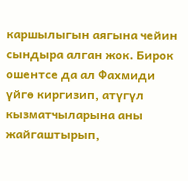каршылыгын аягына чейин сындыра алган жок. Бирок ошентсе да ал Фахмиди үйгө киргизип, атүгүл кызматчыларына аны жайгаштырып,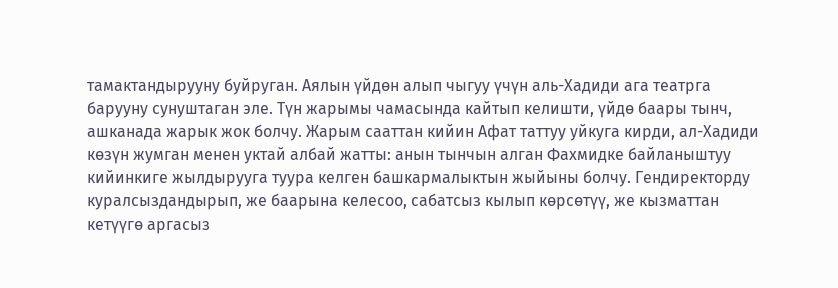тамактандырууну буйруган. Аялын үйдөн алып чыгуу үчүн аль-Хадиди ага театрга барууну сунуштаган эле. Түн жарымы чамасында кайтып келишти, үйдө баары тынч, ашканада жарык жок болчу. Жарым сааттан кийин Афат таттуу уйкуга кирди, ал-Хадиди көзүн жумган менен уктай албай жатты: анын тынчын алган Фахмидке байланыштуу кийинкиге жылдырууга туура келген башкармалыктын жыйыны болчу. Гендиректорду куралсыздандырып, же баарына келесоо, сабатсыз кылып көрсөтүү, же кызматтан кетүүгө аргасыз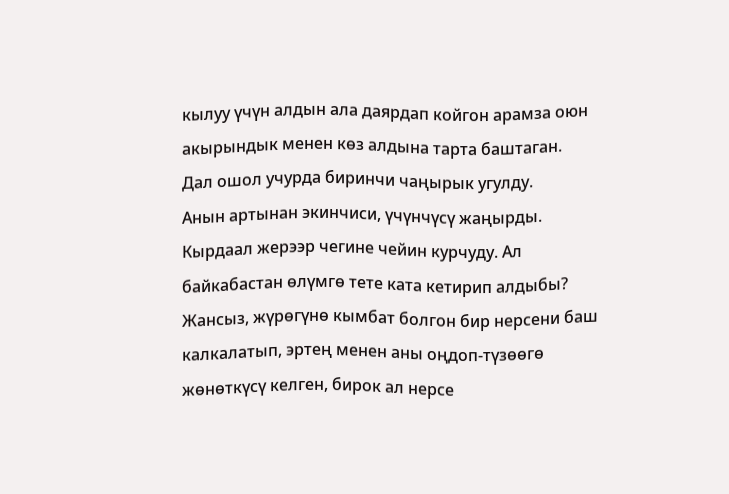кылуу үчүн алдын ала даярдап койгон арамза оюн акырындык менен көз алдына тарта баштаган.
Дал ошол учурда биринчи чаңырык угулду.
Анын артынан экинчиси, үчүнчүсү жаңырды.
Кырдаал жерээр чегине чейин курчуду. Ал байкабастан өлүмгө тете ката кетирип алдыбы? Жансыз, жүрөгүнө кымбат болгон бир нерсени баш калкалатып, эртең менен аны оңдоп-түзөөгө жөнөткүсү келген, бирок ал нерсе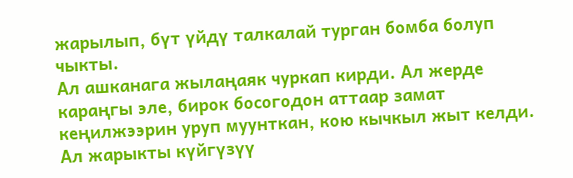жарылып, бүт үйдү талкалай турган бомба болуп чыкты.
Ал ашканага жылаңаяк чуркап кирди. Ал жерде караңгы эле, бирок босогодон аттаар замат кеңилжээрин уруп муунткан, кою кычкыл жыт келди. Ал жарыкты күйгүзүү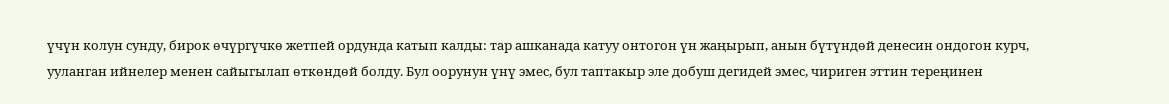үчүн колун сунду, бирок өчүргүчкө жетпей ордунда катып калды: тар ашканада катуу онтогон үн жаңырып, анын бүтүндөй денесин ондогон курч, ууланган ийнелер менен сайыгылап өткөндөй болду. Бул оорунун үнү эмес, бул таптакыр эле добуш дегидей эмес, чириген эттин тереңинен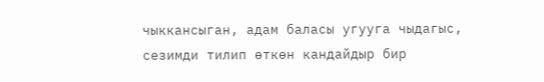чыккансыган, адам баласы угууга чыдагыс, сезимди тилип өткөн кандайдыр бир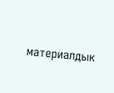материалдык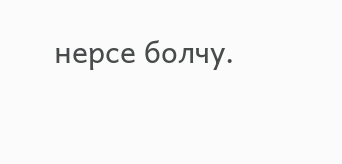нерсе болчу.